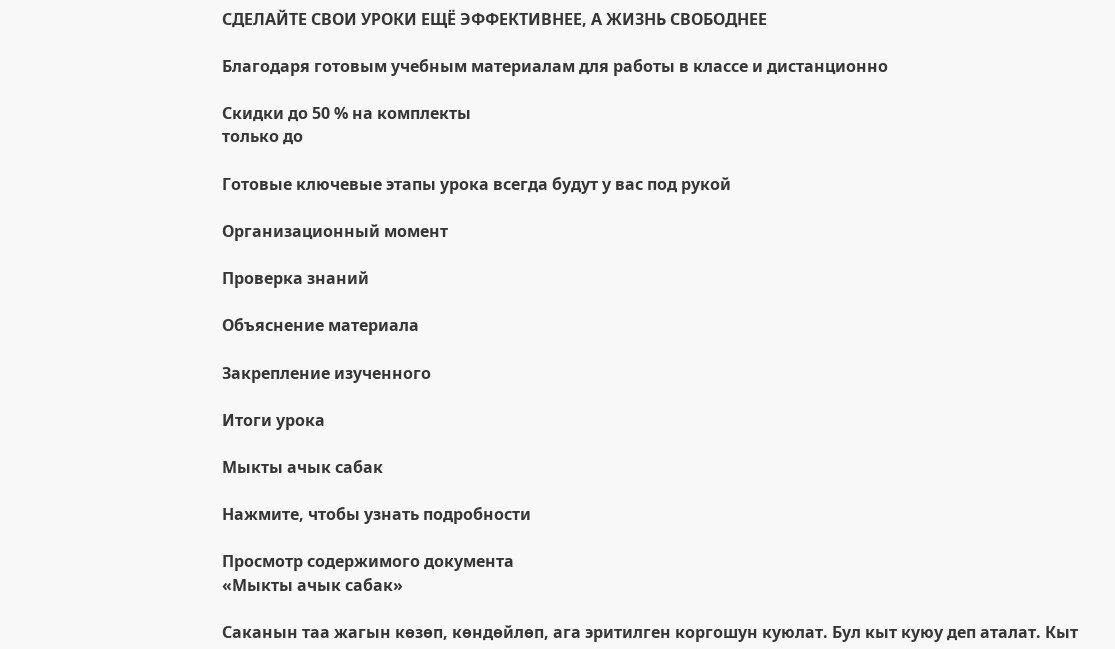СДЕЛАЙТЕ СВОИ УРОКИ ЕЩЁ ЭФФЕКТИВНЕЕ, А ЖИЗНЬ СВОБОДНЕЕ

Благодаря готовым учебным материалам для работы в классе и дистанционно

Скидки до 50 % на комплекты
только до

Готовые ключевые этапы урока всегда будут у вас под рукой

Организационный момент

Проверка знаний

Объяснение материала

Закрепление изученного

Итоги урока

Мыкты ачык сабак

Нажмите, чтобы узнать подробности

Просмотр содержимого документа
«Мыкты ачык сабак»

Саканын таа жагын көзөп, көндөйлөп, ага эритилген коргошун куюлат. Бул кыт куюу деп аталат. Кыт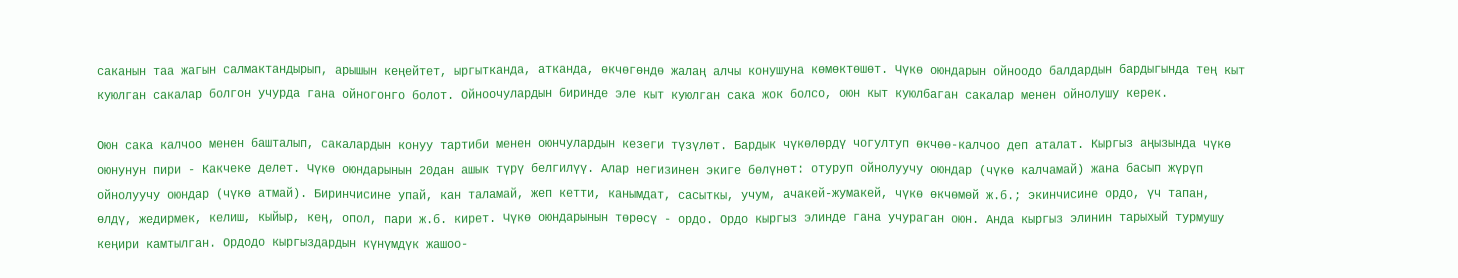саканын таа жагын салмактандырып, арышын кеңейтет, ыргытканда, атканда, өкчөгөндө жалаң алчы конушуна көмөктөшөт. Чүкө оюндарын ойноодо балдардын бардыгында тең кыт куюлган сакалар болгон учурда гана ойногонго болот. Ойноочулардын биринде эле кыт куюлган сака жок болсо, оюн кыт куюлбаган сакалар менен ойнолушу керек.

Оюн сака калчоо менен башталып, сакалардын конуу тартиби менен оюнчулардын кезеги түзүлөт. Бардык чүкөлөрдү чогултуп өкчөө-калчоо деп аталат. Кыргыз аңызында чүкө оюнунун пири - Какчеке делет. Чүкө оюндарынын 20дан ашык түрү белгилүү. Алар негизинен экиге бөлүнөт: отуруп ойнолуучу оюндар (чүкө калчамай) жана басып жүрүп ойнолуучу оюндар (чүкө атмай). Биринчисине упай, кан таламай, жеп кетти, канымдат, сасыткы, учум, ачакей-жумакей, чүкө өкчөмөй ж.б.; экинчисине ордо, үч тапан, өлдү, жедирмек, келиш, кыйыр, кеӊ, опол, пари ж.б. кирет. Чүкө оюндарынын төрөсү - ордо. Ордо кыргыз элинде гана учураган оюн. Анда кыргыз элинин тарыхый турмушу кеңири камтылган. Ордодо кыргыздардын күнүмдүк жашоо-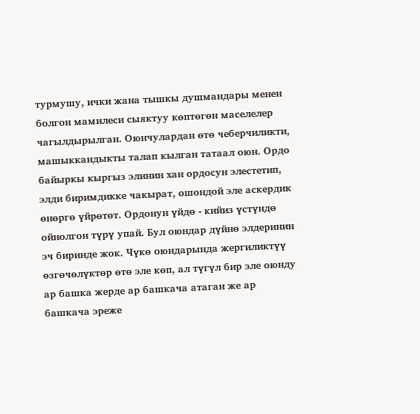турмушу, ички жана тышкы душмандары менен болгон мамилеси сыяктуу көптөгөн маселелер чагылдырылган. Оюнчулардан өтө чеберчиликти, машыккандыкты талап кылган татаал оюн. Ордо байыркы кыргыз элинин хан ордосун элестетип, элди биримдикке чакырат, ошондой эле аскердик өнөргө үйрөтөт. Ордонун үйдө - кийиз үстүндө ойнолгон түрү упай. Бул оюндар дүйнө элдеринин эч биринде жок. Чүкө оюндарында жергиликтүү өзгөчөлүктөр өтө эле көп, ал түгүл бир эле оюнду ар башка жерде ар башкача атаган же ар башкача эреже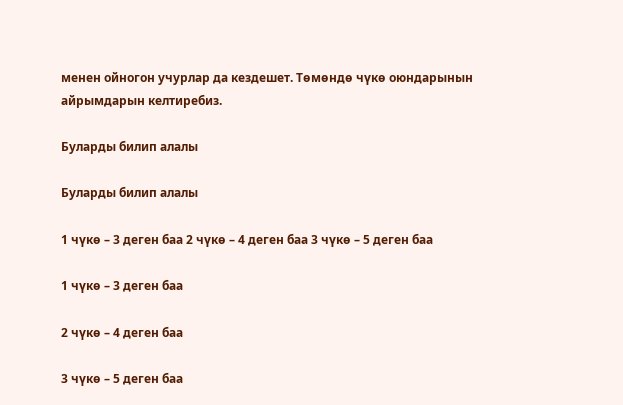менен ойногон учурлар да кездешет. Төмөндө чүкө оюндарынын айрымдарын келтиребиз.

Буларды билип алалы

Буларды билип алалы

1 чүкө – 3 деген баа 2 чүкө – 4 деген баа 3 чүкө – 5 деген баа

1 чүкө – 3 деген баа

2 чүкө – 4 деген баа

3 чүкө – 5 деген баа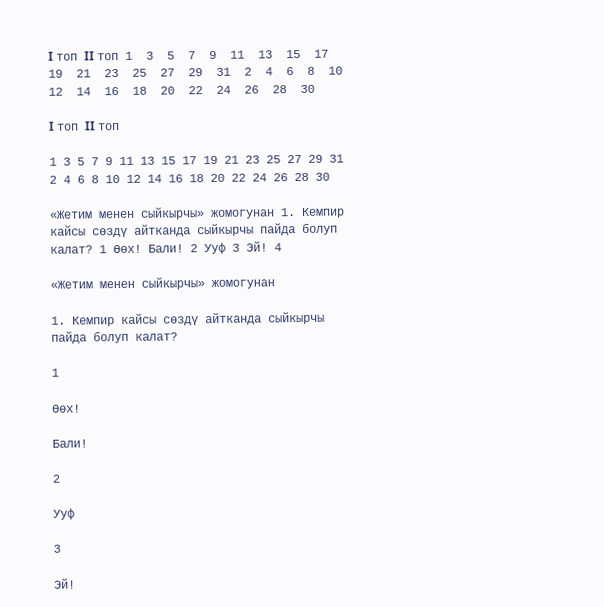I топ II топ 1  3  5  7  9  11  13  15  17  19  21  23  25  27  29  31  2  4  6  8  10  12  14  16  18  20  22  24  26  28  30

I топ II топ

1 3 5 7 9 11 13 15 17 19 21 23 25 27 29 31 2 4 6 8 10 12 14 16 18 20 22 24 26 28 30

«Жетим менен сыйкырчы» жомогунан 1. Кемпир кайсы сөздү айтканда сыйкырчы пайда болуп калат? 1 Өөх! Бали! 2 Ууф 3 Эй! 4

«Жетим менен сыйкырчы» жомогунан

1. Кемпир кайсы сөздү айтканда сыйкырчы пайда болуп калат?

1

Өөх!

Бали!

2

Ууф

3

Эй!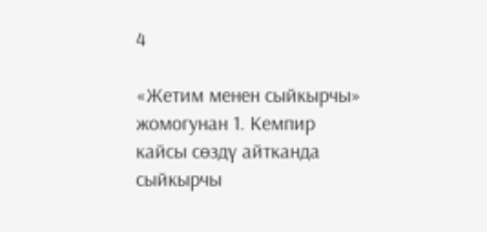4

«Жетим менен сыйкырчы» жомогунан 1. Кемпир кайсы сөздү айтканда сыйкырчы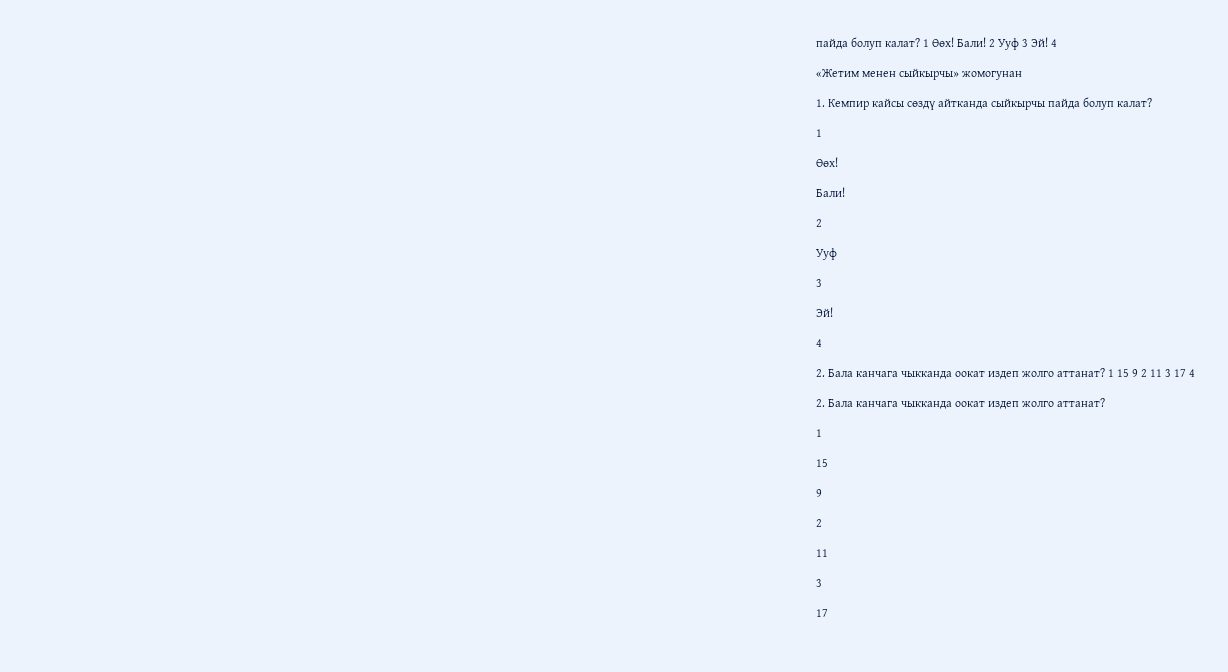пайда болуп калат? 1 Өөх! Бали! 2 Ууф 3 Эй! 4

«Жетим менен сыйкырчы» жомогунан

1. Кемпир кайсы сөздү айтканда сыйкырчы пайда болуп калат?

1

Өөх!

Бали!

2

Ууф

3

Эй!

4

2. Бала канчага чыкканда оокат издеп жолго аттанат? 1 15 9 2 11 3 17 4

2. Бала канчага чыкканда оокат издеп жолго аттанат?

1

15

9

2

11

3

17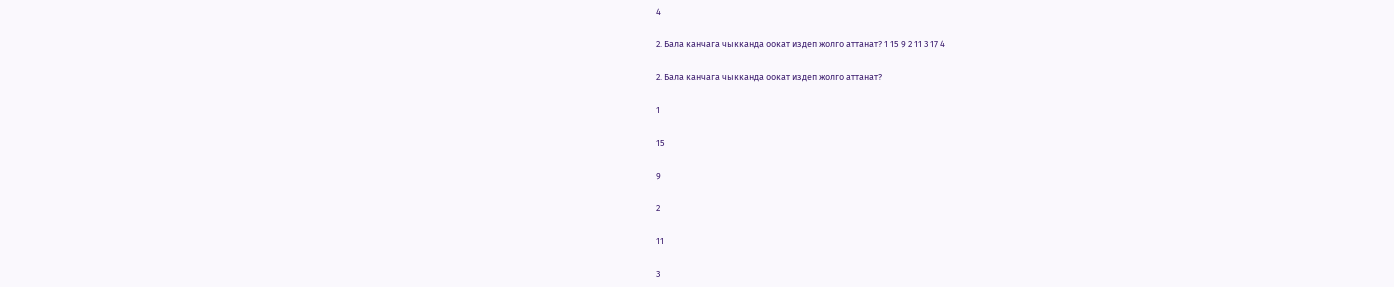4

2. Бала канчага чыкканда оокат издеп жолго аттанат? 1 15 9 2 11 3 17 4

2. Бала канчага чыкканда оокат издеп жолго аттанат?

1

15

9

2

11

3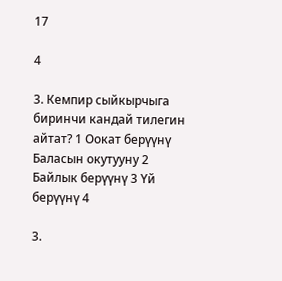17

4

3. Кемпир сыйкырчыга биринчи кандай тилегин айтат? 1 Оокат берүүнү Баласын окутууну 2 Байлык берүүнү 3 Үй берүүнү 4

3.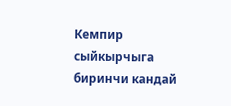Кемпир сыйкырчыга биринчи кандай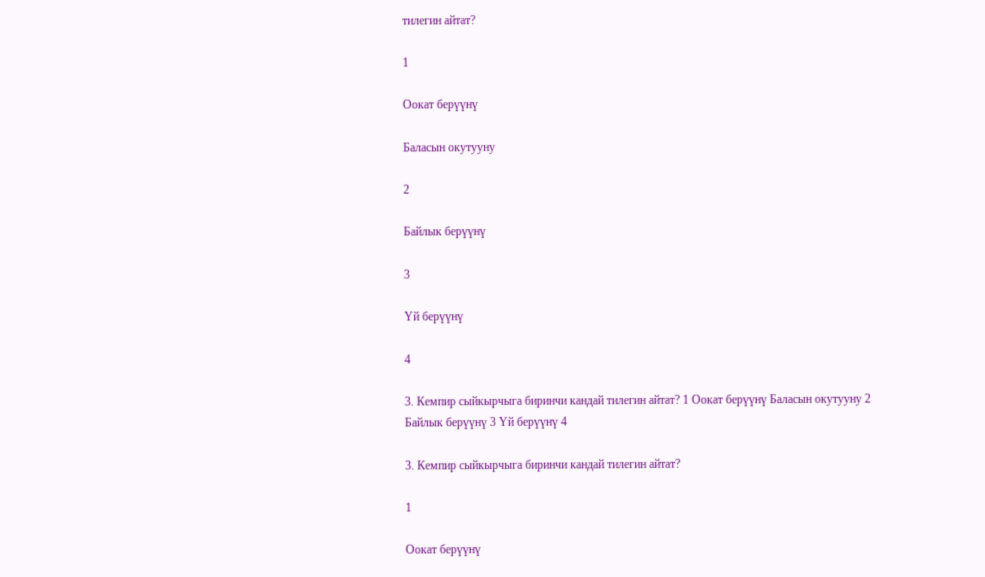тилегин айтат?

1

Оокат берүүнү

Баласын окутууну

2

Байлык берүүнү

3

Үй берүүнү

4

3. Кемпир сыйкырчыга биринчи кандай тилегин айтат? 1 Оокат берүүнү Баласын окутууну 2 Байлык берүүнү 3 Үй берүүнү 4

3. Кемпир сыйкырчыга биринчи кандай тилегин айтат?

1

Оокат берүүнү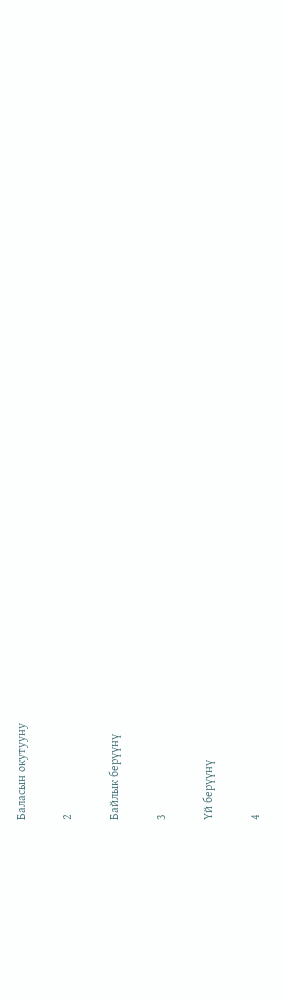Баласын окутууну

2

Байлык берүүнү

3

Үй берүүнү

4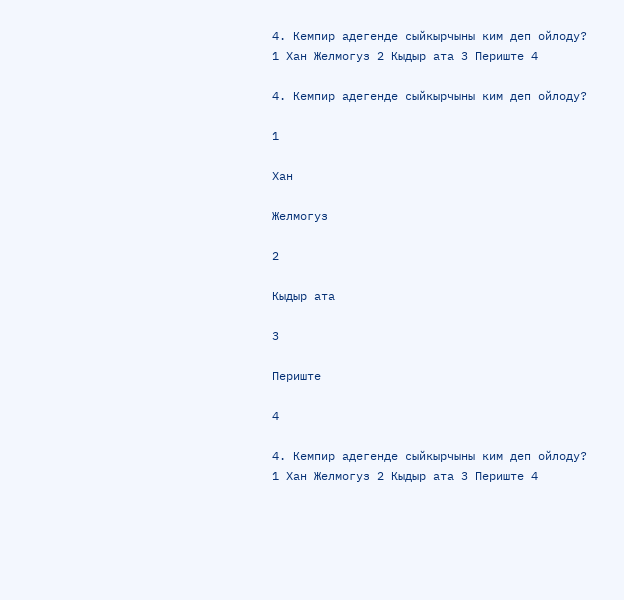4. Кемпир адегенде сыйкырчыны ким деп ойлоду? 1 Хан Желмогуз 2 Кыдыр ата 3 Периште 4

4. Кемпир адегенде сыйкырчыны ким деп ойлоду?

1

Хан

Желмогуз

2

Кыдыр ата

3

Периште

4

4. Кемпир адегенде сыйкырчыны ким деп ойлоду? 1 Хан Желмогуз 2 Кыдыр ата 3 Периште 4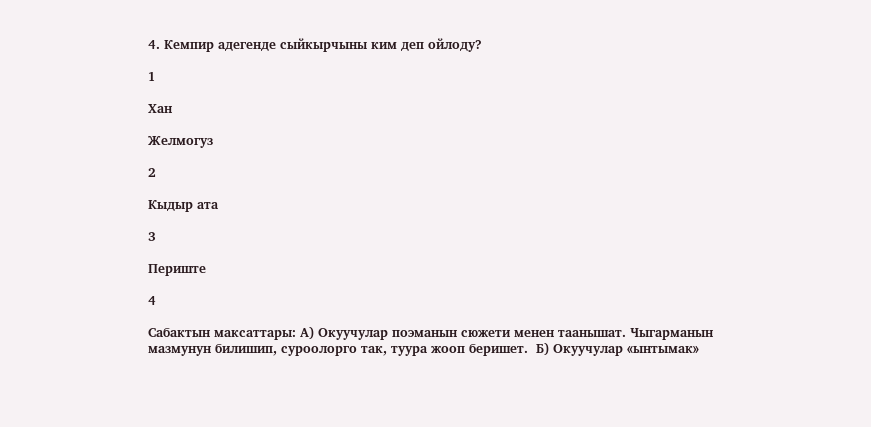4. Кемпир адегенде сыйкырчыны ким деп ойлоду?

1

Хан

Желмогуз

2

Кыдыр ата

3

Периште

4

Сабактын максаттары: А) Окуучулар поэманын сюжети менен таанышат. Чыгарманын мазмунун билишип, суроолорго так, туура жооп беришет.  Б) Окуучулар «ынтымак»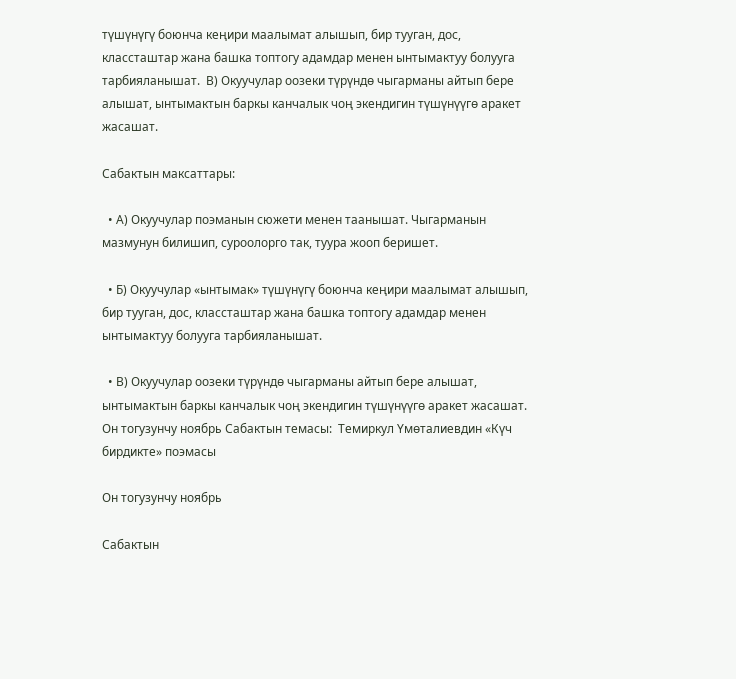түшүнүгү боюнча кеңири маалымат алышып, бир тууган, дос, классташтар жана башка топтогу адамдар менен ынтымактуу болууга тарбияланышат.  В) Окуучулар оозеки түрүндө чыгарманы айтып бере алышат, ынтымактын баркы канчалык чоң экендигин түшүнүүгө аракет жасашат.

Сабактын максаттары:

  • А) Окуучулар поэманын сюжети менен таанышат. Чыгарманын мазмунун билишип, суроолорго так, туура жооп беришет.

  • Б) Окуучулар «ынтымак» түшүнүгү боюнча кеңири маалымат алышып, бир тууган, дос, классташтар жана башка топтогу адамдар менен ынтымактуу болууга тарбияланышат.

  • В) Окуучулар оозеки түрүндө чыгарманы айтып бере алышат, ынтымактын баркы канчалык чоң экендигин түшүнүүгө аракет жасашат.
Он тогузунчу ноябрь Сабактын темасы:  Темиркул Үмөталиевдин «Күч бирдикте» поэмасы

Он тогузунчу ноябрь

Сабактын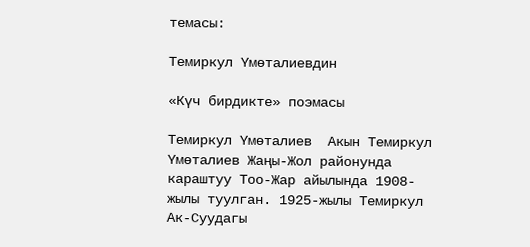темасы:

Темиркул Үмөталиевдин

«Күч бирдикте» поэмасы

Темиркул Үмөталиев  Акын Темиркул Үмөталиев Жаңы-Жол районунда караштуу Тоо-Жар айылында 1908-жылы туулган. 1925-жылы Темиркул Ак-Суудагы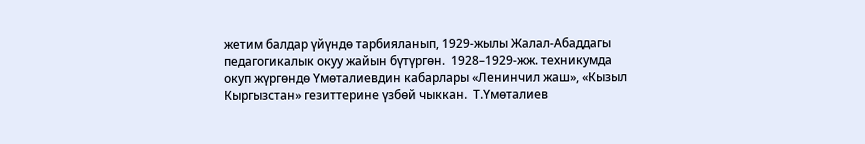жетим балдар үйүндө тарбияланып, 1929-жылы Жалал-Абаддагы педагогикалык окуу жайын бүтүргөн.  1928–1929-жж. техникумда окуп жүргөндө Үмөталиевдин кабарлары «Ленинчил жаш», «Кызыл Кыргызстан» гезиттерине үзбөй чыккан.  Т.Үмөталиев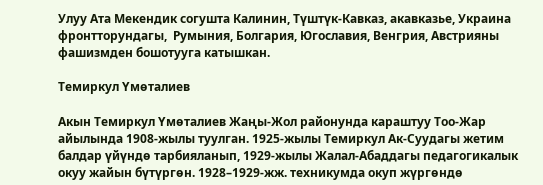Улуу Ата Мекендик согушта Калинин, Түштүк-Кавказ, акавказье, Украина фронтторундагы,  Румыния, Болгария, Югославия, Венгрия, Австрияны фашизмден бошотууга катышкан.

Темиркул Үмөталиев

Акын Темиркул Үмөталиев Жаңы-Жол районунда караштуу Тоо-Жар айылында 1908-жылы туулган. 1925-жылы Темиркул Ак-Суудагы жетим балдар үйүндө тарбияланып, 1929-жылы Жалал-Абаддагы педагогикалык окуу жайын бүтүргөн. 1928–1929-жж. техникумда окуп жүргөндө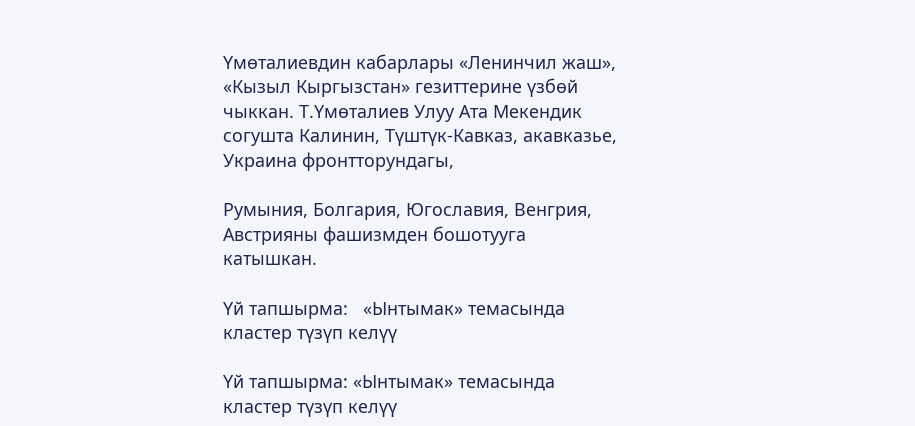Үмөталиевдин кабарлары «Ленинчил жаш», «Кызыл Кыргызстан» гезиттерине үзбөй чыккан. Т.Үмөталиев Улуу Ата Мекендик согушта Калинин, Түштүк-Кавказ, акавказье, Украина фронтторундагы,

Румыния, Болгария, Югославия, Венгрия, Австрияны фашизмден бошотууга катышкан.

Үй тапшырма:   «Ынтымак» темасында кластер түзүп келүү

Үй тапшырма: «Ынтымак» темасында кластер түзүп келүү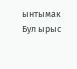ынтымак Бул ырыс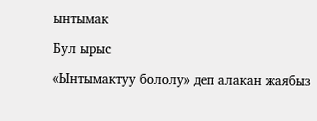ынтымак

Бул ырыс

«Ынтымактуу бололу» деп алакан жаябыз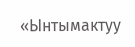«Ынтымактуу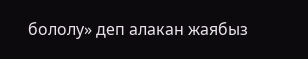бололу» деп алакан жаябыз